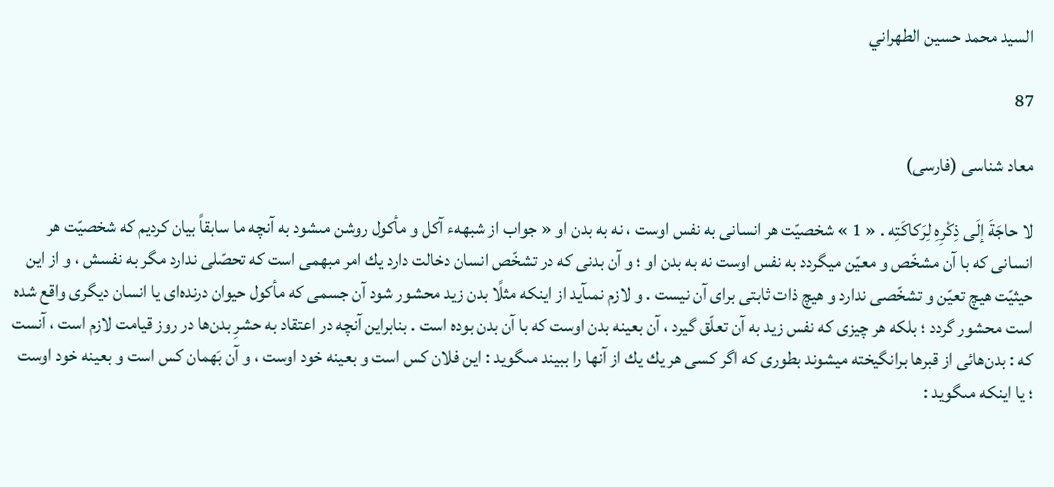السيد محمد حسين الطهراني

87

معاد شناسى (فارسى)

لا حاجَةَ إلَى ذِكْرِهِ لِرَكاكَتِه . « 1 » شخصيّت هر انسانى به نفس اوست ، نه به بدن او « جواب از شبههء آكل و مأكول روشن مىشود به آنچه ما سابقاً بيان كرديم كه شخصيّت هر انسانى كه با آن مشخّص و معيّن ميگردد به نفس اوست نه به بدن او ؛ و آن بدنى كه در تشخّص انسان دخالت دارد يك امر مبهمى است كه تحصّلى ندارد مگر به نفسش ، و از اين حيثيّت هيچ تعيّن و تشخّصى ندارد و هيچ ذات ثابتى براى آن نيست . و لازم نمىآيد از اينكه مثلًا بدن زيد محشور شود آن جسمى كه مأكول حيوان درنده‌اى يا انسان ديگرى واقع شده است محشور گردد ؛ بلكه هر چيزى كه نفس زيد به آن تعلّق گيرد ، آن بعينه بدن اوست كه با آن بدن بوده است . بنابراين آنچه در اعتقاد به حشرِ بدن‌ها در روز قيامت لازم است ، آنست كه : بدن‌هائى از قبرها برانگيخته ميشوند بطورى كه اگر كسى هر يك يك از آنها را ببيند مىگويد : اين فلان كس است و بعينه خود اوست ، و آن بَهمان كس است و بعينه خود اوست ؛ يا اينكه مىگويد :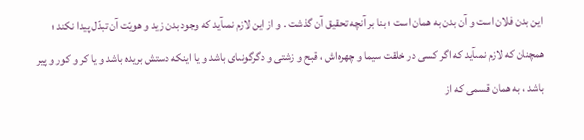اين بدن فلان است و آن بدن به همان است ؛ بنا بر آنچه تحقيق آن گذشت . و از اين لازم نمىآيد كه وجود بدن زيد و هويّت آن تبدّل پيدا نكند ؛ همچنان كه لازم نمىآيد كه اگر كسى در خلقت سيما و چهره‌اش ، قبح و زشتى و دگرگونىاى باشد و يا اينكه دستش بريده باشد و يا كر و كور و پير باشد ، به همان قسمى كه از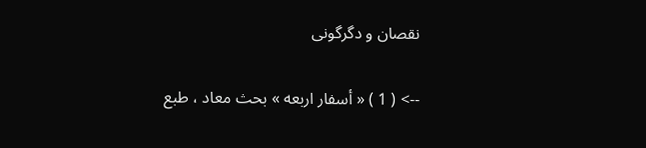نقصان و دگرگونى

--> ( 1 ) « أسفار اربعه » بحث معاد ، طبع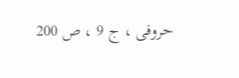حروفى ، ج 9 ، ص 200